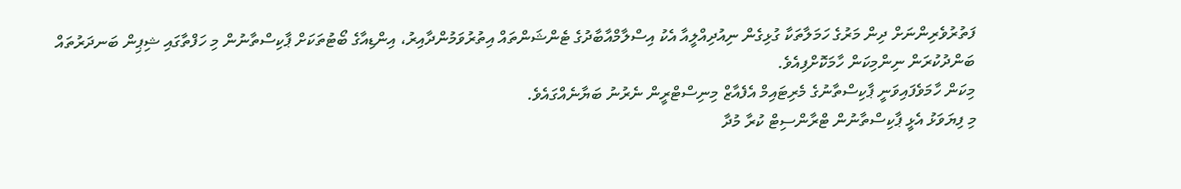ފަތުރުވެރިންނަށް ދިން މަރުގެ ހަމަލާތަކާ ގުޅިގެން ނިއުދިއްލީއާ އެކު އިސްލާމްއާބާދުގެ ޓެންޝަންތައް އިތުރުވަމުންދާއިރު، އިންޑިއާގެ ބޯޓުތަކަށް ޕާކިސްތާނުން މި ހަފްތާގައި ޝިޕިން ބަނދަރުތައް ބަންދުކުރަން ނިންމިކަން ހާމަކޮށްފިއެވެ.
މިކަން ހާމަވެފައިވަނީ ޕާކިސްތާނުގެ މެރިޓައިމް އެފެއާޒް މިނިސްޓްރީން ނެރުނު ބަޔާނެއްގައެވެ.
މި ފިޔަވަޅު އެޅީ ޕާކިސްތާނުން ޓްރާންސިޓް ކުރާ މުދާ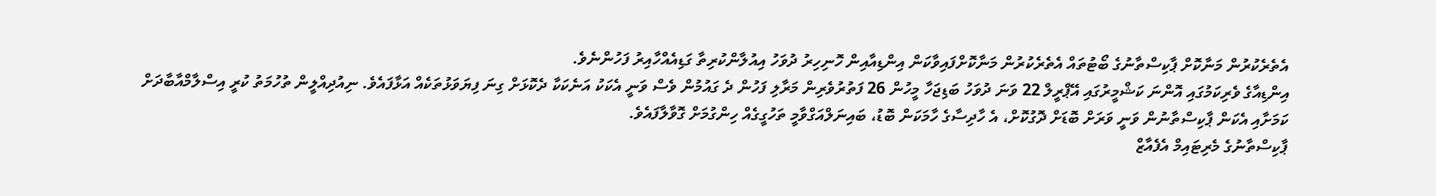އެތެރެކުރުން މަނާކޮށް ޕާކިސްތާނުގެ ބޯޓުތައް އެތެރެކުރުން މަނާކޮށްފައިވާކަން އިންޑިއާއިން ހޮނިހިރު ދުވަހު އިއުލާންކުރިތާ ގަޑިއެއްހާއިރު ފަހުންނެވެ.
އިންޑިއާގެ ވެރިކަމުގައި އޮންނަ ކަޝްމީރުގައި އޭޕްރީލް 22 ވަނަ ދުވަހު ބަޑިޖަހާ މީހުން 26 ފަތުރުވެރިން މަރާލި ފަހުން ދެ ގައުމުން ވެސް ވަނީ އެކަކު އަނެކަކާ ދެކޮޅަށް ގިނަ ފިޔަވަޅުތަކެއް އަޅާފައެވެ. ނިއުދިއްލީން ތުހުމަތު ކުރީ އިސްލާމްއާބާދަށް ކަމަށާއި އެކަން ޕާކިސްތާނުން ވަނީ ވަރަށް ބޮޑަށް ދޮގުކޮށް، އެ ހާދިސާގެ ހާމަކަން ބޮޑު، ބައިނަލްއަގްވާމީ ތަހުގީގެއް ހިންގުމަށް ގޮވާލާފައެވެ.
ޕާކިސްތާނުގެ މެރިޓައިމް އެފެއާޒް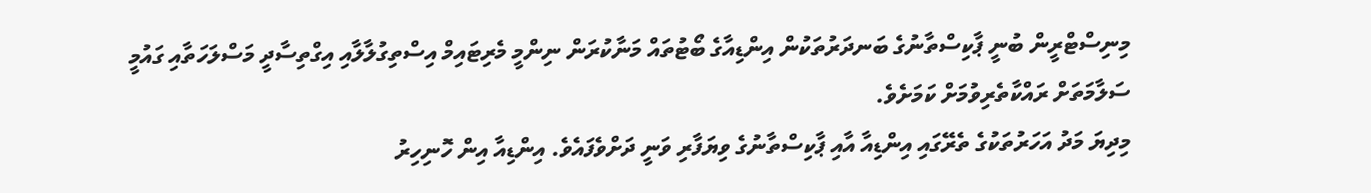މިނިސްޓްރީން ބުނީ ޕާކިސްތާނުގެ ބަނދަރުތަކުން އިންޑިއާގެ ބޯޓުތައް މަނާކުރަން ނިންމީ މެރިޓައިމް އިސްތިގުލާލާއި އިގްތިސާދީ މަސްލަހަތާއި ގައުމީ ސަލާމަތަށް ރައްކާތެރިވުމަށް ކަމަށެވެ.
މިދިޔަ މަދު އަހަރުތަކުގެ ތެރޭގައި އިންޑިއާ އާއި ޕާކިސްތާނުގެ ވިޔަފާރި ވަނީ ދަށްވެފައެވެ. އިންޑިއާ އިން ހޮނިހިރު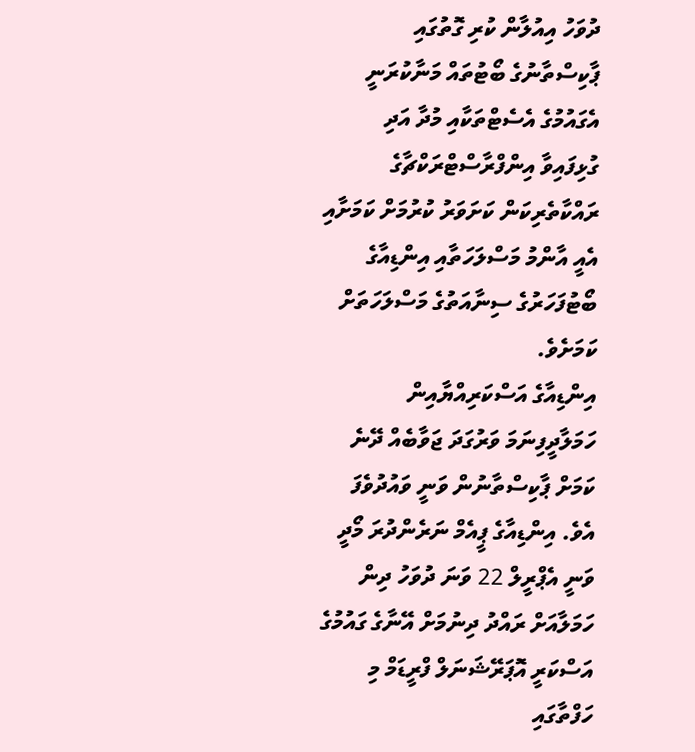ދުވަހު އިއުލާން ކުރި ގޮތުގައި ޕާކިސްތާނުގެ ބޯޓުތައް މަނާކުރަނީ އެގައުމުގެ އެސެޓްތަކާއި މުދާ އަދި ގުޅިފައިވާ އިންފްރާސްޓްރަކްޗާގެ ރައްކާތެރިކަން ކަށަވަރު ކުރުމަށް ކަމަށާއި އެއީ އާންމު މަސްލަހަތާއި އިންޑިއާގެ ބޯޓުފަހަރުގެ ސިނާއަތުގެ މަސްލަހަތަށް ކަމަށެވެ.
އިންޑިއާގެ އަސްކަރިއްޔާއިން ހަމަލާދީފިނަމަ ވަރުގަދަ ޖަވާބެއް ދޭނެ ކަމަށް ޕާކިސްތާނުން ވަނީ ވައުދުވެފަ އެވެ. އިންޑިއާގެ ޕީއެމް ނަރެންދުރަ މޯދީ ވަނީ އެޕްރީލް 22 ވަނަ ދުވަހު ދިން ހަމަލާއަށް ރައްދު ދިނުމަށް އޭނާގެ ގައުމުގެ އަސްކަރީ އޮޕަރޭޝަނަލް ފްރީޑަމް މި ހަފްތާގައި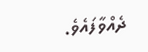ދެއްވާފައެވެ.